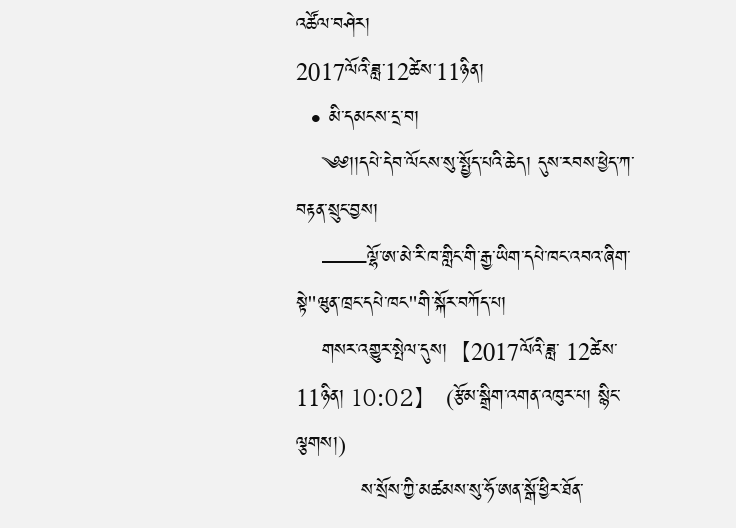འཚོལ་བཤེར།
2017ལོའི་ཟླ་12ཚེས་11ཉིན།
  • མི་དམངས་དྲ་བ།
    ༄༅།།དཔེ་དེབ་ལོངས་སུ་སྤྱོད་པའི་ཆེད། དུས་རབས་ཕྱེད་ཀ་བརྟན་སྲུང་བྱས།
    ——ལྷོ་ཨ་མེ་རི་ཁ་གླིང་གི་རྒྱ་ཡིག་དཔེ་ཁང་འབའ་ཞིག་སྟེ"ཝུན་ཁྲང་དཔེ་ཁང"གི་སྐོར་བཀོད་པ།
    གསར་འགྱུར་སྤེལ་དུས།  【2017ལོའི་ཟླ་ 12ཚེས་11ཉིན། 10:02】   (རྩོམ་སྒྲིག་འགན་འཁུར་པ། སྙིང་ལྕགས།)
          ས་སྲོས་ཀྱི་མཚམས་སུ་ཧོ་ཨན་སྒོ་ཕྱིར་ཐོན་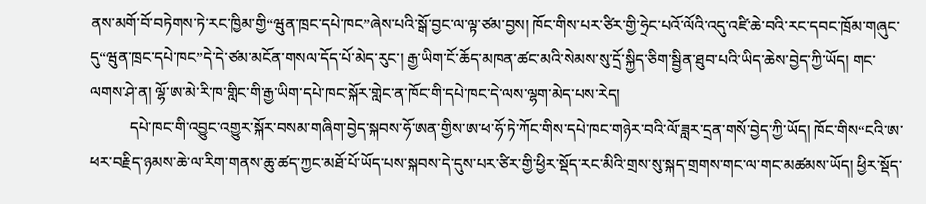ནས་མགོ་བོ་བཏེགས་ཏེ་རང་ཁྱིམ་གྱི“ཝུན་ཁྲང་དཔེ་ཁང”ཞེས་པའི་སྒོ་བྱང་ལ་ལྟ་ཙམ་བྱས། ཁོང་གིས་པར་ཙིར་གྱི་ཧྲེང་པའོ་ལོའི་འདུ་འཛི་ཆེ་བའི་རང་དབང་ཁྲོམ་གཞུང་དུ“ཝུན་ཁྲང་དཔེ་ཁང”དེ་དེ་ཙམ་མངོན་གསལ་དོད་པོ་མེད་རུང་། རྒྱ་ཡིག་ངོ་ཆོད་མཁན་ཚང་མའི་སེམས་སུ་དྲོ་སྐྱིད་ཅིག་སྦྱིན་ཐུབ་པའི་ཡིད་ཆེས་བྱེད་ཀྱི་ཡོད། གང་ལགས་ཤེ་ན། ལྷོ་ཨ་མེ་རི་ཁ་གླིང་གི་རྒྱ་ཡིག་དཔེ་ཁང་སྐོར་གླེང་ན་ཁོང་གི་དཔེ་ཁང་དེ་ལས་ལྷག་མེད་པས་རེད།
          དཔེ་ཁང་གི་འབྱུང་འགྱུར་སྐོར་བསམ་གཞིག་བྱེད་སྐབས་ཧོ་ཨན་གྱིས་ཨ་ཕ་ཧོ་ཏེ་ཀོང་གིས་དཔེ་ཁང་གཉེར་བའི་ལོ་ཟླར་དྲན་གསོ་བྱེད་ཀྱི་ཡོད། ཁོང་གིས“ངའི་ཨ་ཕར་བརྗིད་ཉམས་ཆེ་ལ་རིག་གནས་ཆུ་ཚད་ཀྱང་མཐོ་པོ་ཡོད་པས་སྐབས་དེ་དུས་པར་ཙིར་གྱི་ཕྱིར་སྡོད་རང་མིའི་གྲས་སུ་སྐད་གྲགས་གང་ལ་གང་མཚམས་ཡོད། ཕྱིར་སྡོད་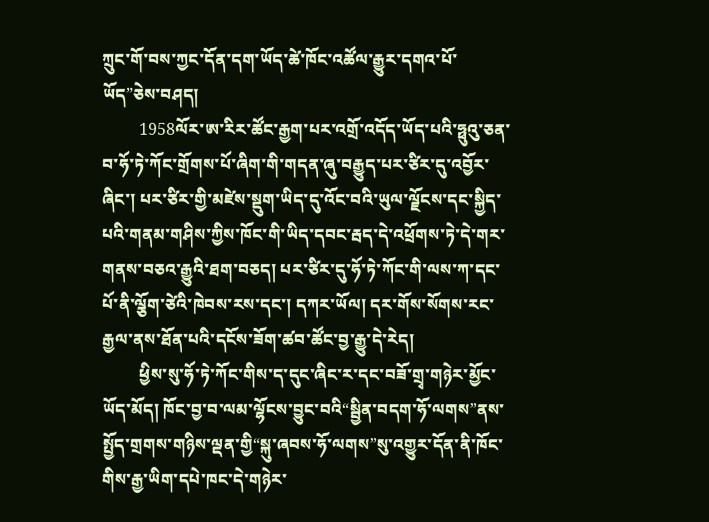ཀྲུང་གོ་བས་ཀྱང་དོན་དག་ཡོད་ཚེ་ཁོང་འཚོལ་རྒྱུར་དགའ་པོ་ཡོད”ཅེས་བཤད།
         1958ལོར་ཨ་རིར་ཚོང་རྒྱག་པར་འགྲོ་འདོད་ཡོད་པའི་ཧྥུའུ་ཅན་བ་ཧོ་ཏེ་ཀོང་གྲོགས་པོ་ཞིག་གི་གདན་ཞུ་བརྒྱུད་པར་ཙིར་དུ་འབྱོར་ཞིང་། པར་ཙིར་གྱི་མཛེས་སྡུག་ཡིད་དུ་འོང་བའི་ཡུལ་ལྗོངས་དང་སྐྱིད་པའི་གནམ་གཤིས་ཀྱིས་ཁོང་གི་ཡིད་དབང་རྦད་དེ་འཕྲོགས་ཏེ་དེ་གར་གནས་བཅའ་རྒྱུའི་ཐག་བཅད། པར་ཙིར་དུ་ཧོ་ཏེ་ཀོང་གི་ལས་ཀ་དང་པོ་ནི་ལྕོག་ཙེའི་ཁེབས་རས་དང་། དཀར་ཡོལ། དར་གོས་སོགས་རང་རྒྱལ་ནས་ཐོན་པའི་དངོས་ཟོག་ཚབ་ཚོང་བྱ་རྒྱུ་དེ་རེད།
         ཕྱིས་སུ་ཧོ་ཏེ་ཀོང་གིས་ད་དུང་ཞིང་ར་དང་བཟོ་གྲྭ་གཉེར་མྱོང་ཡོད་མོད། ཁོང་བྱ་བ་ལམ་ལྷོངས་བྱུང་བའི“སྦྱིན་བདག་ཧོ་ལགས”ནས་སྤྱོད་གྲགས་གཉིས་ལྡན་གྱི“སྐུ་ཞབས་ཧོ་ལགས”སུ་འགྱུར་དོན་ནི་ཁོང་གིས་རྒྱ་ཡིག་དཔེ་ཁང་དེ་གཉེར་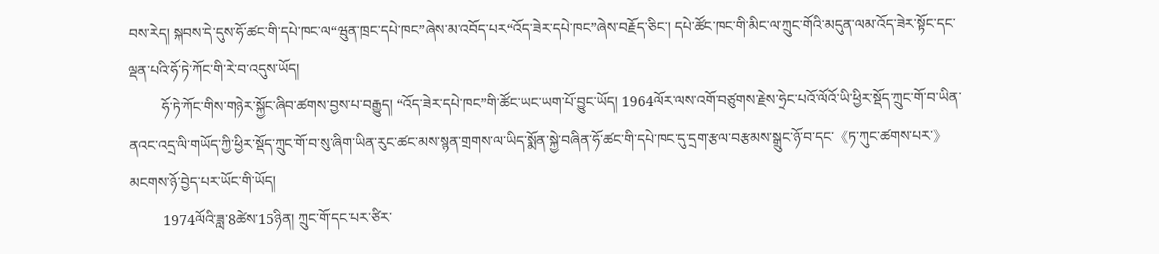བས་རེད། སྐབས་དེ་དུས་ཧོ་ཚང་གི་དཔེ་ཁང་ལ“ཝུན་ཁྲང་དཔེ་ཁང”ཞེས་མ་འབོད་པར“འོད་ཟེར་དཔེ་ཁང”ཞེས་བརྗོད་ཅིང་། དཔེ་ཚོང་ཁང་གི་མིང་ལ་ཀྲུང་གོའི་མདུན་ལམ་འོད་ཟེར་སྟོང་དང་ལྡན་པའི་ཧོ་ཏེ་ཀོང་གི་རེ་བ་འདུས་ཡོད།
         ཧོ་ཏེ་ཀོང་གིས་གཉེར་སྐྱོང་ཞིབ་ཚགས་བྱས་པ་བརྒྱུད། “འོད་ཟེར་དཔེ་ཁང”གི་ཚོང་ཡང་ཡག་པོ་བྱུང་ཡོད། 1964ལོར་ལས་འགོ་བཙུགས་རྗེས་ཧྲེང་པའོ་ལོའོ་ཡི་ཕྱིར་སྡོད་ཀྲུང་གོ་བ་ཡིན་ནའང་འདྲ་ལི་གཡོད་ཀྱི་ཕྱིར་སྡོད་ཀྲུང་གོ་བ་སུ་ཞིག་ཡིན་རུང་ཚང་མས་སྙན་གྲགས་ལ་ཡིད་སྨོན་སྐྱེ་བཞིན་ཧོ་ཚང་གི་དཔེ་ཁང་དུ་དྲག་རྩལ་བརྩམས་སྒྲུང་ཉོ་བ་དང་《ཏ་ཀུང་ཚགས་པར་》མངགས་ཉོ་བྱེད་པར་ཡོང་གི་ཡོད།
         1974ལོའི་ཟླ་8ཚེས་15ཉིན། ཀྲུང་གོ་དང་པར་ཙིར་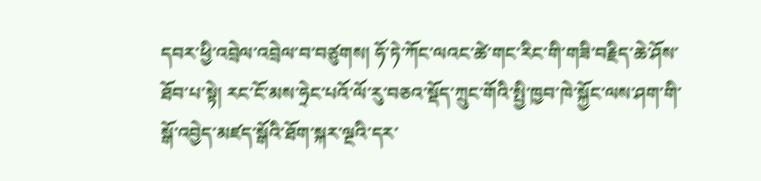དབར་ཕྱི་འབྲེལ་འབྲེལ་བ་བཙུགས། ཧོ་ཏེ་ཀོང་ལའང་ཚེ་གང་རིང་གི་གཟི་བརྗིད་ཆེ་ཤོས་ཐོབ་པ་སྟེ། རང་ངོ་མས་ཧྲེང་པའོ་ལོ་རུ་བཅའ་སྡོད་ཀྲུང་གོའི་སྤྱི་ཁྱབ་ཁེ་སྐྱོང་ལས་ཤག་གི་སྒོ་འབྱེད་མཛད་སྒོའི་ཐོག་སྐར་ལྔའི་དར་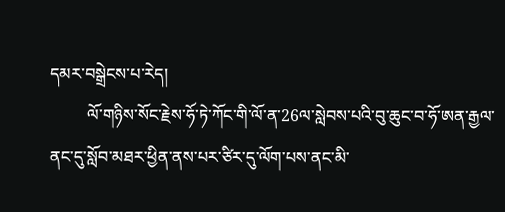དམར་བསྒྲེངས་པ་རེད།
         ལོ་གཉིས་སོང་རྗེས་ཧོ་ཏེ་ཀོང་གི་ལོ་ན་26ལ་སླེབས་པའི་བུ་ཆུང་བ་ཧོ་ཨན་རྒྱལ་ནང་དུ་སློབ་མཐར་ཕྱིན་ནས་པར་ཙིར་དུ་ལོག་པས་ནང་མི་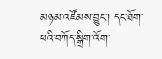མཉམ་འཛོམས་བྱུང་། དང་ཐོག་ཕའི་བཀོད་སྒྲིག་འོག་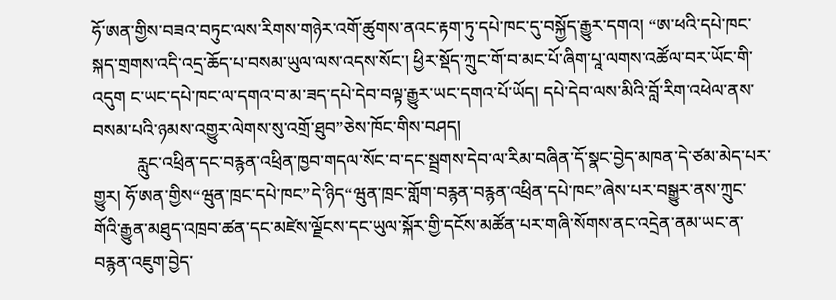ཧོ་ཨན་གྱིས་བཟའ་བཏུང་ལས་རིགས་གཉེར་འགོ་ཚུགས་ནའང་རྟག་ཏུ་དཔེ་ཁང་དུ་བསྐྱོད་རྒྱུར་དགའ། “ཨ་ཕའི་དཔེ་ཁང་སྐད་གྲགས་འདི་འདྲ་ཆོད་པ་བསམ་ཡུལ་ལས་འདས་སོང་། ཕྱིར་སྡོད་ཀྲུང་གོ་བ་མང་པོ་ཞིག་པཱ་ལགས་འཚོལ་བར་ཡོང་གི་འདུག ང་ཡང་དཔེ་ཁང་ལ་དགའ་བ་མ་ཟད་དཔེ་དེབ་བལྟ་རྒྱུར་ཡང་དགའ་པོ་ཡོད། དཔེ་དེབ་ལས་མིའི་བློ་རིག་འཕེལ་ནས་བསམ་པའི་ཉམས་འགྱུར་ལེགས་སུ་འགྲོ་ཐུབ”ཅེས་ཁོང་གིས་བཤད།
          རླུང་འཕྲིན་དང་བརྙན་འཕྲིན་ཁྱབ་གདལ་སོང་བ་དང་སྦྲགས་དེབ་ལ་རིམ་བཞིན་དོ་སྣང་བྱེད་མཁན་དེ་ཙམ་མེད་པར་གྱུར། ཧོ་ཨན་གྱིས“ཝུན་ཁྲང་དཔེ་ཁང”དེ་ཉིད“ཝུན་ཁྲང་གློག་བརྙན་བརྙན་འཕྲིན་དཔེ་ཁང”ཞེས་པར་བསྒྱུར་ནས་ཀྲུང་གོའི་རྒྱུན་མཐུད་འཁྲབ་ཚན་དང་མཛེས་ལྗོངས་དང་ཡུལ་སྐོར་གྱི་དངོས་མཚོན་པར་གཞི་སོགས་ནང་འདྲེན་ནམ་ཡང་ན་བརྙན་འཇུག་བྱེད་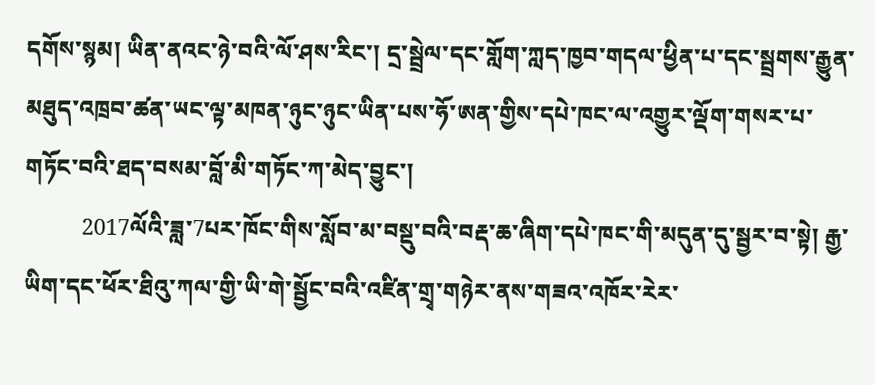དགོས་སྙམ། ཡིན་ནའང་ཉེ་བའི་ལོ་ཤས་རིང་། དྲ་སྦྲེལ་དང་གློག་ཀླད་ཁྱབ་གདལ་ཕྱིན་པ་དང་སྦྲགས་རྒྱུན་མཐུད་འཁྲབ་ཚན་ཡང་ལྟ་མཁན་ཉུང་ཉུང་ཡིན་པས་ཧོ་ཨན་གྱིས་དཔེ་ཁང་ལ་འགྱུར་ལྡོག་གསར་པ་གཏོང་བའི་ཐད་བསམ་བློ་མི་གཏོང་ཀ་མེད་བྱུང་།
          2017ལོའི་ཟླ་7པར་ཁོང་གིས་སློབ་མ་བསྡུ་བའི་བརྡ་ཆ་ཞིག་དཔེ་ཁང་གི་མདུན་དུ་སྦྱར་བ་སྟེ། རྒྱ་ཡིག་དང་ཕོར་ཐིའུ་ཀལ་གྱི་ཡི་གེ་སྦྱོང་བའི་འཛིན་གྲྭ་གཉེར་ནས་གཟའ་འཁོར་རེར་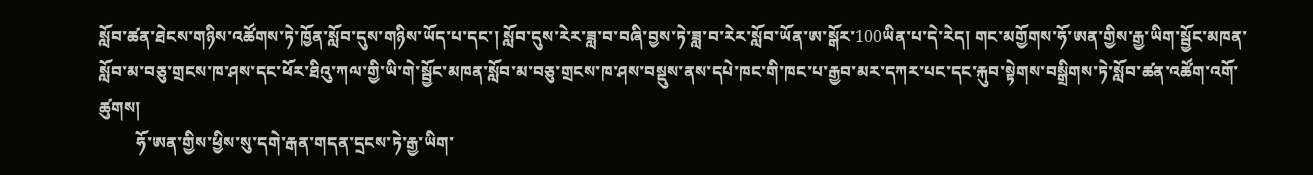སློབ་ཚན་ཐེངས་གཉིས་འཚོགས་ཏེ་ཁྱོན་སློབ་དུས་གཉིས་ཡོད་པ་དང་། སློབ་དུས་རེར་ཟླ་བ་བཞི་བྱས་ཏེ་ཟླ་བ་རེར་སློབ་ཡོན་ཨ་སྒོར་100ཡིན་པ་དེ་རེད། གང་མགྱོགས་ཧོ་ཨན་གྱིས་རྒྱ་ཡིག་སྦྱོང་མཁན་སློབ་མ་བཅུ་གྲངས་ཁ་ཤས་དང་ཕོར་ཐིའུ་ཀལ་གྱི་ཡི་གེ་སྦྱོང་མཁན་སློབ་མ་བཅུ་གྲངས་ཁ་ཤས་བསྡུས་ནས་དཔེ་ཁང་གི་ཁང་པ་རྒྱབ་མར་དཀར་པང་དང་རྐུབ་སྟེགས་བསྒྲིགས་ཏེ་སློབ་ཚན་འཚོག་འགོ་ཚུགས།
         ཧོ་ཨན་གྱིས་ཕྱིས་སུ་དགེ་རྒན་གདན་དྲངས་ཏེ་རྒྱ་ཡིག་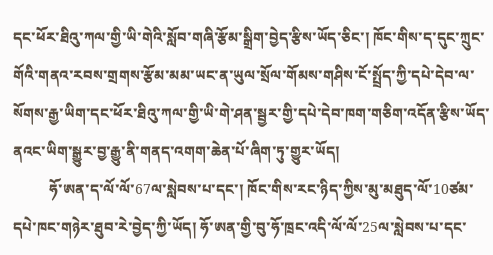དང་ཕོར་ཐིའུ་ཀལ་གྱི་ཡི་གེའི་སློབ་གཞི་རྩོམ་སྒྲིག་བྱེད་རྩིས་ཡོད་ཅིང་། ཁོང་གིས་ད་དུང་ཀྲུང་གོའི་གནའ་རབས་གྲགས་རྩོམ་མམ་ཡང་ན་ཡུལ་སྲོལ་གོམས་གཤིས་ངོ་སྤྲོད་ཀྱི་དཔེ་དེབ་ལ་སོགས་རྒྱ་ཡིག་དང་ཕོར་ཐིའུ་ཀལ་གྱི་ཡི་གེ་ཤན་སྦྱར་གྱི་དཔེ་དེབ་ཁག་གཅིག་འདོན་རྩིས་ཡོད་ནའང་ཡིག་སྒྱུར་བྱ་རྒྱུ་ནི་གནད་འགག་ཆེན་པོ་ཞིག་ཏུ་གྱུར་ཡོད།
          ཧོ་ཨན་ད་ལོ་ལོ་67ལ་སླེབས་པ་དང་། ཁོང་གིས་རང་ཉིད་ཀྱིས་མུ་མཐུད་ལོ་10ཙམ་དཔེ་ཁང་གཉེར་ཐུབ་རེ་བྱེད་ཀྱི་ཡོད། ཧོ་ཨན་གྱི་བུ་ཧོ་ཁྲང་འདི་ལོ་ལོ་25ལ་སླེབས་པ་དང་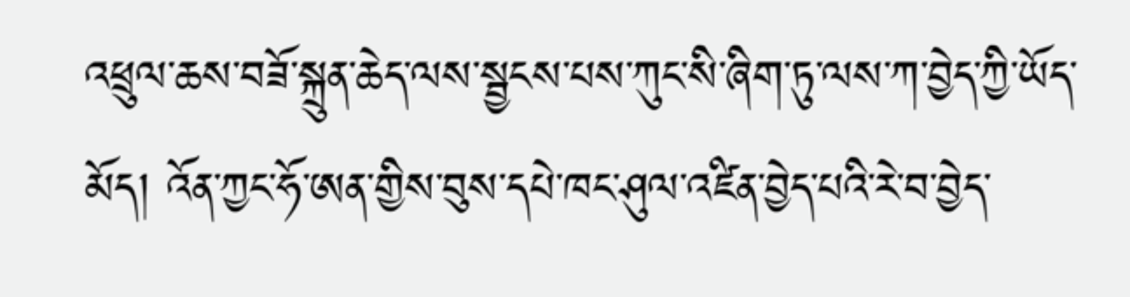འཕྲུལ་ཆས་བཟོ་སྐྲུན་ཆེད་ལས་སྦྱངས་པས་ཀུང་སི་ཞིག་ཏུ་ལས་ཀ་བྱེད་ཀྱི་ཡོད་མོད། འོན་ཀྱང་ཧོ་ཨན་གྱིས་བུས་དཔེ་ཁང་ཤུལ་འཛིན་བྱེད་པའི་རེ་བ་བྱེད་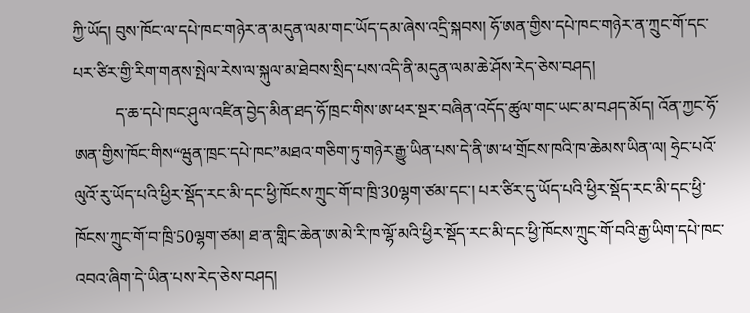ཀྱི་ཡོད། བུས་ཁོང་ལ་དཔེ་ཁང་གཉེར་ན་མདུན་ལམ་གང་ཡོད་དམ་ཞེས་འདྲི་སྐབས། ཧོ་ཨན་གྱིས་དཔེ་ཁང་གཉེར་ན་ཀྲུང་གོ་དང་པར་ཙིར་གྱི་རིག་གནས་སྤེལ་རེས་ལ་སྐུལ་མ་ཐེབས་སྲིད་པས་འདི་ནི་མདུན་ལམ་ཆེ་ཤོས་རེད་ཅེས་བཤད།
          ད་ཆ་དཔེ་ཁང་ཤུལ་འཛིན་བྱེད་མིན་ཐད་ཧོ་ཁྲང་གིས་ཨ་ཕར་སྔར་བཞིན་འདོད་ཚུལ་གང་ཡང་མ་བཤད་མོད། འོན་ཀྱང་ཧོ་ཨན་གྱིས་ཁོང་གིས“ཝུན་ཁྲང་དཔེ་ཁང”མཐའ་གཅིག་ཏུ་གཉེར་རྒྱུ་ཡིན་པས་དེ་ནི་ཨ་ཕ་གྲོངས་ཁའི་ཁ་ཆེམས་ཡིན་ལ། ཧྲེང་པའོ་ལུའོ་རུ་ཡོད་པའི་ཕྱིར་སྡོད་རང་མི་དང་ཕྱི་ཁོངས་ཀྲུང་གོ་བ་ཁྲི་30ལྷག་ཙམ་དང་། པར་ཙིར་དུ་ཡོད་པའི་ཕྱིར་སྡོད་རང་མི་དང་ཕྱི་ཁོངས་ཀྲུང་གོ་བ་ཁྲི་50ལྷག་ཙམ། ཐ་ན་གླིང་ཆེན་ཨ་མེ་རི་ཁ་ལྷོ་མའི་ཕྱིར་སྡོད་རང་མི་དང་ཕྱི་ཁོངས་ཀྲུང་གོ་བའི་རྒྱ་ཡིག་དཔེ་ཁང་འབའ་ཞིག་དེ་ཡིན་པས་རེད་ཅེས་བཤད།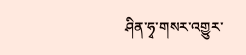ཤིན་ཧྭ་གསར་འགྱུར་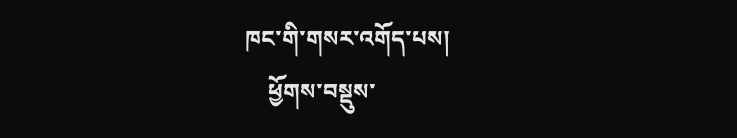ཁང་གི་གསར་འགོད་པས།
    ཕྱོགས་བསྡུས་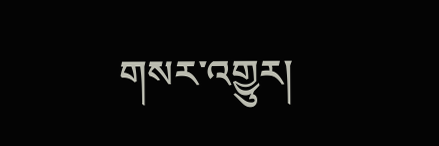གསར་འགྱུར།